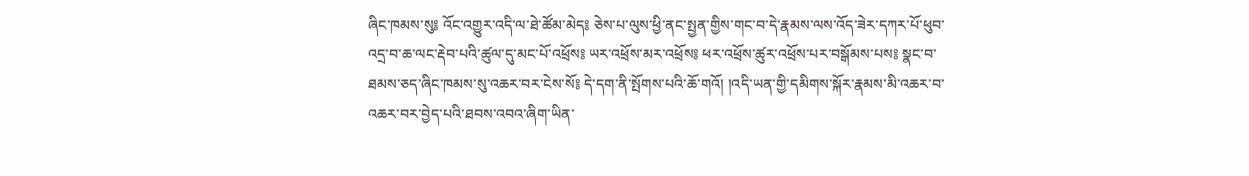ཞིང་ཁམས་སུ༔ འོང་འགྱུར་འདི་ལ་ཐེ་ཚོམ་མེད༔ ཅེས་པ་ལུས་ཕྱི་ནང་སྤྱན་གྱིས་གང་བ་དེ་རྣམས་ལས་འོད་ཟེར་དཀར་པོ་ཕུབ་འདྲ་བ་ཆ་ལང་རྡེབ་པའི་ཚུལ་དུ་མང་པོ་འཕྲོས༔ ཡར་འཕྲོས་མར་འཕྲོས༔ ཕར་འཕྲོས་ཚུར་འཕྲོས་པར་བསྒོམས་པས༔ སྣང་བ་ཐམས་ཅད་ཞིང་ཁམས་སུ་འཆར་བར་ངེས་སོ༔ དེ་དག་ནི་སྤོགས་པའི་ཆོ་གའོ། །འདི་ཡན་གྱི་དམིགས་སྐོར་རྣམས་མི་འཆར་བ་འཆར་བར་བྱེད་པའི་ཐབས་འབའ་ཞིག་ཡིན་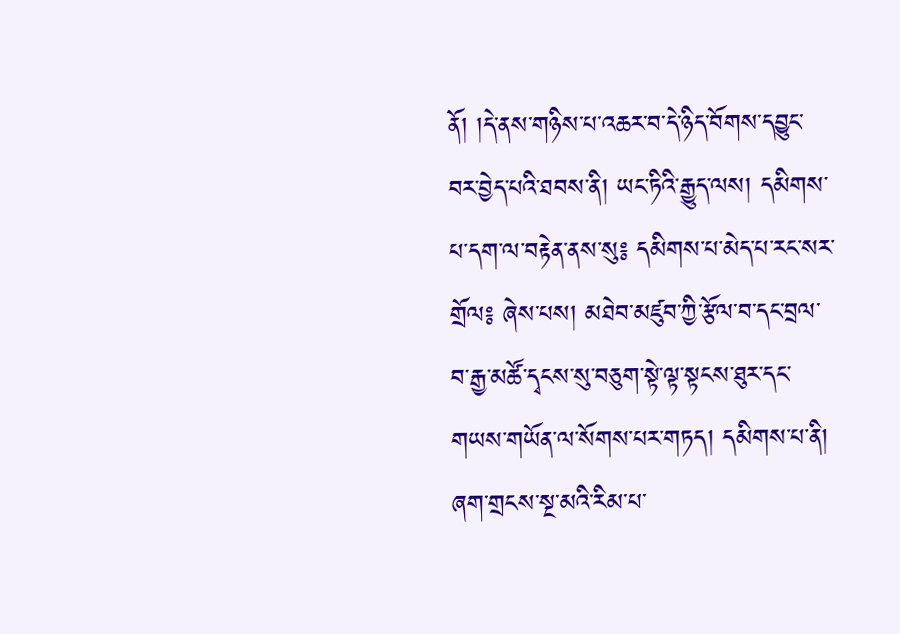ནོ། །དེ་ནས་གཉིས་པ་འཆར་བ་དེ་ཉིད་བོགས་དབྱུང་བར་བྱེད་པའི་ཐབས་ནི། ཡང་ཏིའི་རྒྱུད་ལས། དམིགས་པ་དག་ལ་བརྟེན་ནས་སུ༔ དམིགས་པ་མེད་པ་རང་སར་གྲོལ༔ ཞེས་པས། མཐེབ་མཛུབ་ཀྱི་རྩོལ་བ་དང་བྲལ་བ་རྒྱ་མཚོ་དྭངས་སུ་བཅུག་སྟེ་ལྟ་སྟངས་ཐུར་དང་གཡས་གཡོན་ལ་སོགས་པར་གཏད། དམིགས་པ་ནི། ཞག་གྲངས་སྔ་མའི་རིམ་པ་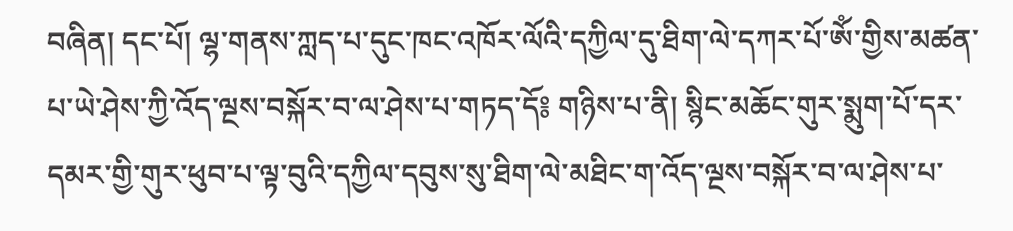བཞིན། དང་པོ། ལྷ་གནས་ཀླད་པ་དུང་ཁང་འཁོར་ལོའི་དཀྱིལ་དུ་ཐིག་ལེ་དཀར་པོ་ཨོཾ་གྱིས་མཚན་པ་ཡེ་ཤེས་ཀྱི་འོད་ལྔས་བསྐོར་བ་ལ་ཤེས་པ་གཏད་དོ༔ གཉིས་པ་ནི། སྙིང་མཆོང་གུར་སྨུག་པོ་དར་དམར་གྱི་གུར་ཕུབ་པ་ལྟ་བུའི་དཀྱིལ་དབུས་སུ་ཐིག་ལེ་མཐིང་ག་འོད་ལྔས་བསྐོར་བ་ལ་ཤེས་པ་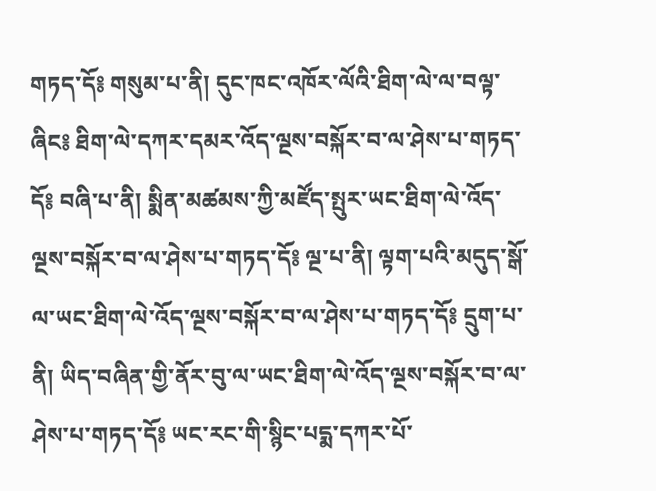གཏད་དོ༔ གསུམ་པ་ནི། དུང་ཁང་འཁོར་ལོའི་ཐིག་ལེ་ལ་བལྟ་ཞིང༔ ཐིག་ལེ་དཀར་དམར་འོད་ལྔས་བསྐོར་བ་ལ་ཤེས་པ་གཏད་དོ༔ བཞི་པ་ནི། སྨིན་མཚམས་ཀྱི་མཛོད་སྤུར་ཡང་ཐིག་ལེ་འོད་ལྔས་བསྐོར་བ་ལ་ཤེས་པ་གཏད་དོ༔ ལྔ་པ་ནི། ལྟག་པའི་མདུད་སྒོ་ལ་ཡང་ཐིག་ལེ་འོད་ལྔས་བསྐོར་བ་ལ་ཤེས་པ་གཏད་དོ༔ དྲུག་པ་ནི། ཡིད་བཞིན་གྱི་ནོར་བུ་ལ་ཡང་ཐིག་ལེ་འོད་ལྔས་བསྐོར་བ་ལ་ཤེས་པ་གཏད་དོ༔ ཡང་རང་གི་སྙིང་པདྨ་དཀར་པོ་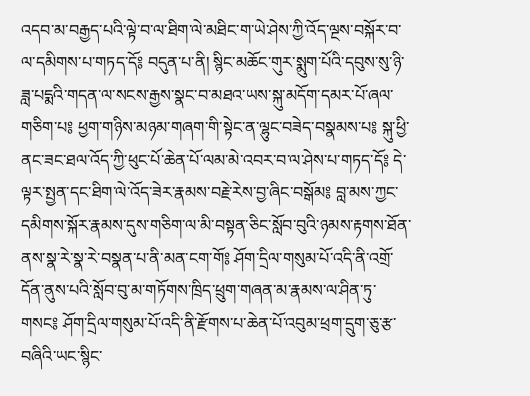འདབ་མ་བརྒྱད་པའི་ལྟེ་བ་ལ་ཐིག་ལེ་མཐིང་ག་ཡེ་ཤེས་ཀྱི་འོད་ལྔས་བསྐོར་བ་ལ་དམིགས་པ་གཏད་དོ༔ བདུན་པ་ནི། སྙིང་མཆོང་གུར་སྨུག་པོའི་དབུས་སུ་ཉི་ཟླ་པདྨའི་གདན་ལ་སངས་རྒྱས་སྣང་བ་མཐའ་ཡས་སྐུ་མདོག་དམར་པོ་ཞལ་གཅིག་པ༔ ཕྱག་གཉིས་མཉམ་གཞག་གི་སྟེང་ན་ལྷུང་བཟེད་བསྣམས་པ༔ སྐུ་ཕྱི་ནང་ཟང་ཐལ་འོད་ཀྱི་ཕུང་པོ་ཆེན་པོ་ལམ་མེ་འབར་བ་ལ་ཤེས་པ་གཏད་དོ༔ དེ་ལྟར་སྤྱན་དང་ཐིག་ལེ་འོད་ཟེར་རྣམས་བརྗེ་རེས་བྱ་ཞིང་བསྒོམ༔ བླ་མས་ཀྱང་དམིགས་སྐོར་རྣམས་དུས་གཅིག་ལ་མི་བསྟན་ཅིང་སློབ་བུའི་ཉམས་རྟགས་ཐོན་ནས་སྣ་རེ་སྣ་རེ་བསྣན་པ་ནི་མན་ངག་གོ༔ ཤོག་དྲིལ་གསུམ་པོ་འདི་ནི་འགྲོ་དོན་ནུས་པའི་སློབ་བུ་མ་གཏོགས་ཁྲིད་ཕྲུག་གཞན་མ་རྣམས་ལ་ཤིན་ཏུ་གསང༔ ཤོག་དྲིལ་གསུམ་པོ་འདི་ནི་རྫོགས་པ་ཆེན་པོ་འབུམ་ཕྲག་དྲུག་ཅུ་རྩ་བཞིའི་ཡང་སྙིང་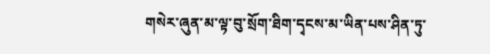གསེར་ཞུན་མ་ལྟ་བུ་སྲོག་ཐིག་དྭངས་མ་ཡིན་པས་ཤིན་ཏུ་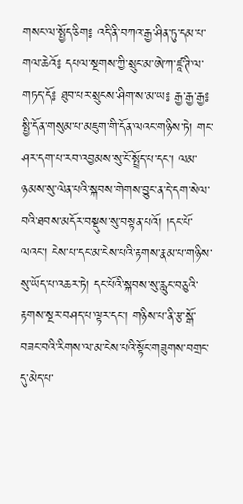གསང་ལ་སྤྱོད་ཅིག༔ འདི་ནི་བཀའ་རྒྱ་ཤིན་ཏུ་དམ་པ་གལ་ཆེའོ༔ དཔལ་སྔགས་ཀྱི་སྲུང་མ་ཨེ་ཀ་ཛཱ་ཊི་ལ་གཏད་དོ༔ ཐུབ་པར་སྲུངས་ཤིག་ས་མ་ཡ༔ རྒྱ་རྒྱ་རྒྱ༔ སྤྱི་དོན་གསུམ་པ་མཇུག་གི་དོན་ལའང་གཉིས་ཏེ། གང་ཤར་དག་པ་རབ་འབྱམས་སུ་ངོ་སྤྲོད་པ་དང་། ལམ་ཉམས་སུ་ལེན་པའི་སྐབས་གེགས་བྱུང་ན་དེ་དག་སེལ་བའི་ཐབས་མདོར་བསྡུས་སུ་བསྟན་པའོ། །དང་པོ་ལའང་། ངེས་པ་དང་མ་ངེས་པའི་རྟགས་རྣམ་པ་གཉིས་སུ་ཡོད་པ་འཆར་ཏེ། དང་པོའི་སྐབས་སུ་རླུང་བཅུའི་རྟགས་སྔར་བཤད་པ་ལྟར་དང་། གཉིས་པ་ནི་རྩ་སྒོ་བཟང་བའི་རིགས་ལ་མ་ངེས་པའི་སྟོང་གཟུགས་བགྲང་དུ་མེད་པ་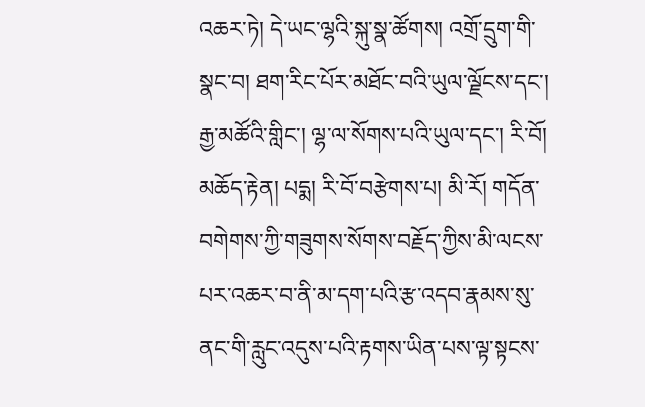འཆར་ཏེ། དེ་ཡང་ལྷའི་སྐུ་སྣ་ཚོགས། འགྲོ་དྲུག་གི་སྣང་བ། ཐག་རིང་པོར་མཐོང་བའི་ཡུལ་ལྗོངས་དང་། རྒྱ་མཚོའི་གླིང་། ལྷ་ལ་སོགས་པའི་ཡུལ་དང་། རི་བོ། མཆོད་རྟེན། པདྨ། རི་བོ་བརྩེགས་པ། མི་རོ། གདོན་བགེགས་ཀྱི་གཟུགས་སོགས་བརྗོད་ཀྱིས་མི་ལངས་པར་འཆར་བ་ནི་མ་དག་པའི་རྩ་འདབ་རྣམས་སུ་ནང་གི་རླུང་འདུས་པའི་རྟགས་ཡིན་པས་ལྟ་སྟངས་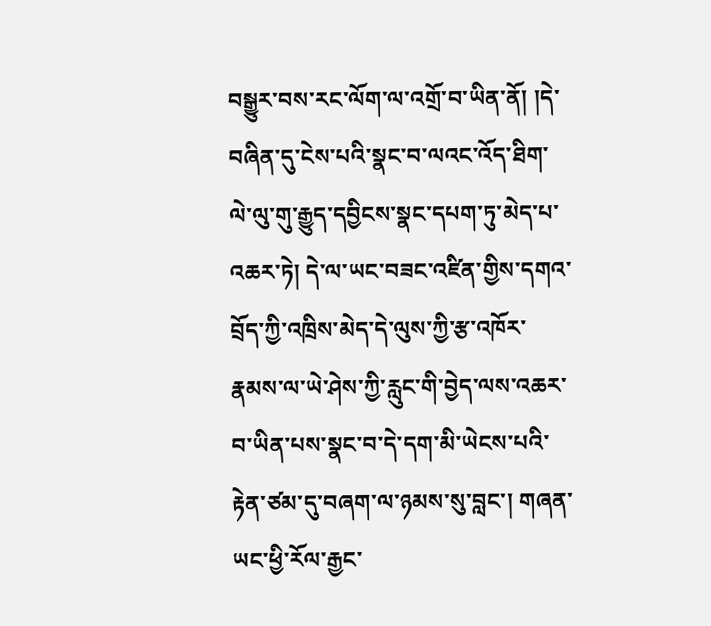བསྒྱུར་བས་རང་ལོག་ལ་འགྲོ་བ་ཡིན་ནོ། །དེ་བཞིན་དུ་ངེས་པའི་སྣང་བ་ལའང་འོད་ཐིག་ལེ་ལུ་གུ་རྒྱུད་དབྱིངས་སྣང་དཔག་ཏུ་མེད་པ་འཆར་ཏེ། དེ་ལ་ཡང་བཟང་འཛིན་གྱིས་དགའ་བྲོད་ཀྱི་འཁྲིས་མེད་དེ་ལུས་ཀྱི་རྩ་འཁོར་རྣམས་ལ་ཡེ་ཤེས་ཀྱི་རླུང་གི་བྱེད་ལས་འཆར་བ་ཡིན་པས་སྣང་བ་དེ་དག་མི་ཡེངས་པའི་རྟེན་ཙམ་དུ་བཞག་ལ་ཉམས་སུ་བླང་། གཞན་ཡང་ཕྱི་རོལ་རྒྱང་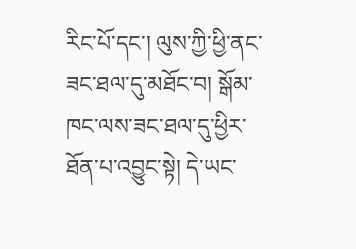རིང་པོ་དང་། ལུས་ཀྱི་ཕྱི་ནང་ཟང་ཐལ་དུ་མཐོང་བ། སྒོམ་ཁང་ལས་ཟང་ཐལ་དུ་ཕྱིར་ཐོན་པ་འབྱུང་སྟེ། དེ་ཡང་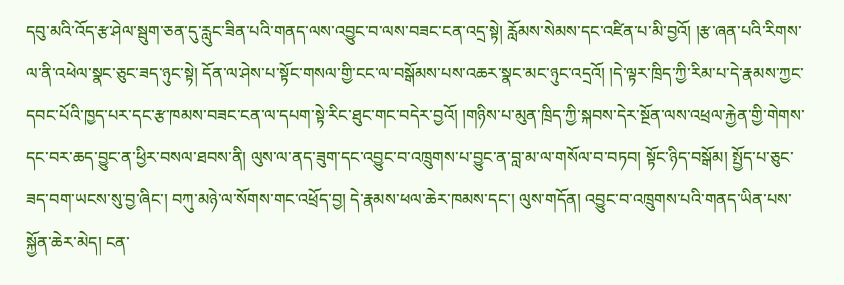དབུ་མའི་འོད་རྩ་ཤེལ་སྦུག་ཅན་དུ་རླུང་ཟིན་པའི་གནད་ལས་འབྱུང་བ་ལས་བཟང་ངན་འདྲ་སྟེ། རློམས་སེམས་དང་འཛིན་པ་མི་བྱའོ། །རྩ་ཞན་པའི་རིགས་ལ་ནི་འཕེལ་སྣང་ཅུང་ཟད་ཉུང་སྟེ། དོན་ལ་ཤེས་པ་སྟོང་གསལ་གྱི་ངང་ལ་བསྒོམས་པས་འཆར་སྣང་མང་ཉུང་འདྲའོ། །དེ་ལྟར་ཁྲིད་ཀྱི་རིམ་པ་དེ་རྣམས་ཀྱང་དབང་པོའི་ཁྱད་པར་དང་རྩ་ཁམས་བཟང་ངན་ལ་དཔག་སྟེ་རིང་ཐུང་གང་བདེར་བྱའོ། །གཉིས་པ་མུན་ཁྲིད་ཀྱི་སྐབས་དེར་སྔོན་ལས་འཕྲལ་རྐྱེན་གྱི་གེགས་དང་བར་ཆད་བྱུང་ན་ཕྱིར་བསལ་ཐབས་ནི། ལུས་ལ་ནད་ཟུག་དང་འབྱུང་བ་འཁྲུགས་པ་བྱུང་ན་བླ་མ་ལ་གསོལ་བ་བཏབ། སྟོང་ཉིད་བསྒོམ། སྤྱོད་པ་ཅུང་ཟད་བག་ཡངས་སུ་བྱ་ཞིང་། བཀུ་མཉེ་ལ་སོགས་གང་འཕྲོད་བྱ། དེ་རྣམས་ཕལ་ཆེར་ཁམས་དང་། ལུས་གདོན། འབྱུང་བ་འཁྲུགས་པའི་གནད་ཡིན་པས་སྐྱོན་ཆེར་མེད། ངན་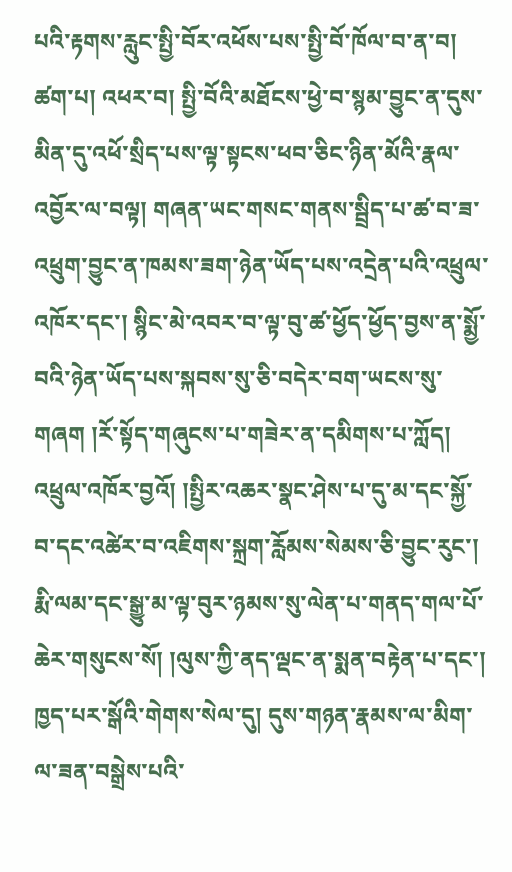པའི་རྟགས་རླུང་སྤྱི་བོར་འཕོས་པས་སྤྱི་བོ་ཁོལ་བ་ན་བ། ཚག་པ། འཕར་བ། སྤྱི་བོའི་མཐོངས་ཕྱེ་བ་སྙམ་བྱུང་ན་དུས་མིན་དུ་འཕོ་སྲིད་པས་ལྟ་སྟངས་ཕབ་ཅིང་ཉིན་མོའི་རྣལ་འབྱོར་ལ་བལྟ། གཞན་ཡང་གསང་གནས་སྦྲིད་པ་ཚ་བ་ཟ་འཕྲུག་བྱུང་ན་ཁམས་ཟག་ཉེན་ཡོད་པས་འདྲེན་པའི་འཕྲུལ་འཁོར་དང་། སྙིང་མེ་འབར་བ་ལྟ་བུ་ཚ་ཕྱོད་ཕྱོད་བྱས་ན་སྨྱོ་བའི་ཉེན་ཡོད་པས་སྐབས་སུ་ཅི་བདེར་བག་ཡངས་སུ་གཞག །རོ་སྟོད་གཞུངས་པ་གཟེར་ན་དམིགས་པ་ཀློད། འཕྲུལ་འཁོར་བྱའོ། །སྤྱིར་འཆར་སྣང་ཤེས་པ་དུ་མ་དང་སྐྱོ་བ་དང་འཚེར་བ་འཇིགས་སྐྲག་རློམས་སེམས་ཅི་བྱུང་རུང་། རྨི་ལམ་དང་སྒྱུ་མ་ལྟ་བུར་ཉམས་སུ་ལེན་པ་གནད་གལ་པོ་ཆེར་གསུངས་སོ། །ལུས་ཀྱི་ནད་ལྡང་ན་སྨན་བརྟེན་པ་དང་། ཁྱད་པར་སྒོའི་གེགས་སེལ་དུ། དུས་གཉན་རྣམས་ལ་མིག་ལ་ཟན་བསྒྲེས་པའི་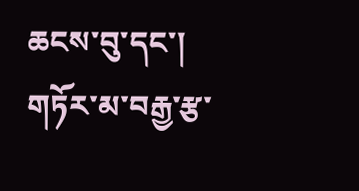ཆངས་བུ་དང་། གཏོར་མ་བརྒྱ་རྩ་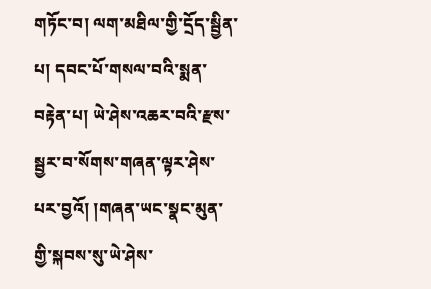གཏོང་བ། ལག་མཐིལ་གྱི་དྲོད་སྦྱིན་པ། དབང་པོ་གསལ་བའི་སྨན་བརྟེན་པ། ཡེ་ཤེས་འཆར་བའི་རྫས་སྦྱར་བ་སོགས་གཞན་ལྟར་ཤེས་པར་བྱའོ། །གཞན་ཡང་སྣང་མུན་གྱི་སྐབས་སུ་ཡེ་ཤེས་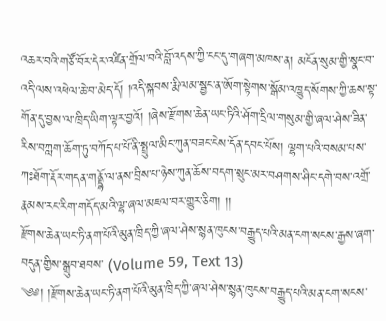འཆར་བའི་གཙོ་བོར་དེར་འཛིན་གྲོལ་བའི་བློ་འདས་ཀྱི་ངང་དུ་གཞག་མཁས་ན། མངོན་སུམ་གྱི་སྣང་བ་འདི་ལས་འཕེལ་ཆེ་བ་མེད་དོ། །འདི་སྐབས་རྨི་ལམ་སྦྱང་ན་ཨོག་སྟེགས་སྒོམ་འཁྱུད་སོགས་ཀྱི་ཆས་སྟ་གོན་དུ་བྱས་ལ་ཁྲིད་ཡིག་ལྟར་བྱའོ། །ཞེས་རྫོགས་ཆེན་ཡང་ཏིའི་ཤོག་དྲིལ་གསུམ་གྱི་ཞལ་ཤེས་ཟིན་རིས་བཀླག་ཆོག་ཏུ་བཀོད་པ་པོ་ནི་སྤྲུལ་མིང་ཀུན་བཟང་ངེས་དོན་དབང་པོས། ལྷག་པའི་བསམ་པས་ཀཿཐོག་རྡོར་གདན་གནྡྷོ་ལ་ནས་བྲིས་པ་ཉེས་ཀུན་ཆོས་བདག་སྲུང་མར་བཤགས་ཤིང་དགེ་བས་འགྲོ་རྣམས་རང་རིག་གདོད་མའི་ལྷ་ཞལ་མཇལ་བར་གྱུར་ཅིག། །།
རྫོགས་ཆེན་ཡང་ཏི་ནག་པོའི་མུན་ཁྲིད་ཀྱི་ཞལ་ཤེས་སྙན་ཁུངས་བརྒྱུད་པའི་མན་ངག་སངས་རྒྱས་ཞག་བདུན་གྱིས་སྒྲུབ་ཐབས་ (Volume 59, Text 13)
༄༅། །རྫོགས་ཆེན་ཡང་ཏི་ནག་པོའི་མུན་ཁྲིད་ཀྱི་ཞལ་ཤེས་སྙན་ཁུངས་བརྒྱུད་པའི་མན་ངག་སངས་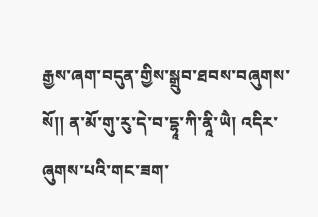རྒྱས་ཞག་བདུན་གྱིས་སྒྲུབ་ཐབས་བཞུགས་སོ།། ན་མོ་གུ་རུ་དེ་བ་དྷཱ་ཀི་ནཱི་ཡཻ། འདིར་ཞུགས་པའི་གང་ཟག་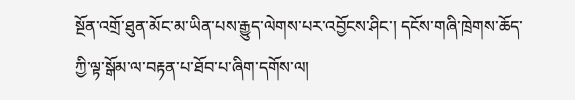སྔོན་འགྲོ་ཐུན་མོང་མ་ཡིན་པས་རྒྱུད་ལེགས་པར་འབྱོངས་ཤིང་། དངོས་གཞི་ཁྲེགས་ཆོད་ཀྱི་ལྟ་སྒོམ་ལ་བརྟན་པ་ཐོབ་པ་ཞིག་དགོས་ལ།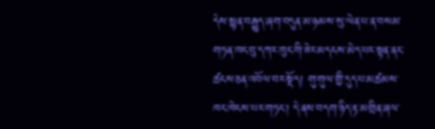དེས་སྙན་བརྒྱུད་ཞག་བདུན་མ་ཉམས་སུ་ལེན་པ་ན་བསམ་གཏན་ཁང་བུ་དཀར་ཁུང་གི་ཟེར་མདངས་མེད་པར་སྟན་ནང་ཚངས་ཅན་འབོལ་བར་སྡོད། གུ་གུལ་གྱི་དུད་པ་མཚམས་ཁང་ཁེངས་པར་གཏང་། དེ་ནས་བདག་ཉིད་རྟ་མགྲིན་ཞལ་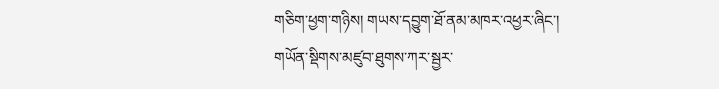གཅིག་ཕྱག་གཉིས། གཡས་དབྱུག་ཐོ་ནམ་མཁར་འཕྱར་ཞིང་། གཡོན་སྡིགས་མཛུབ་ཐུགས་ཀར་སྦྱར་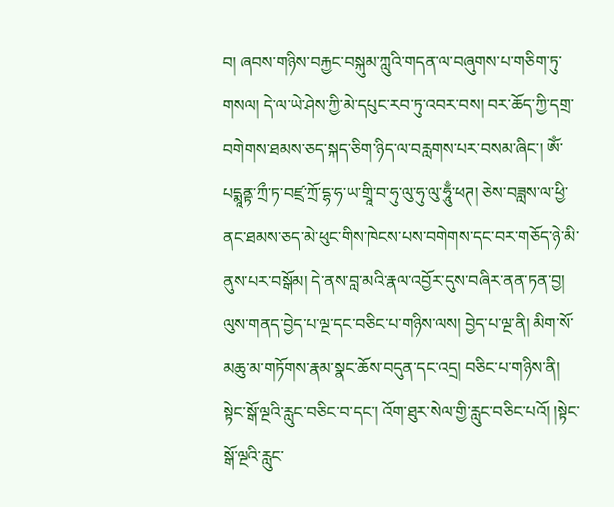བ། ཞབས་གཉིས་བརྐྱང་བསྐུམ་ཀླུའི་གདན་ལ་བཞུགས་པ་གཅིག་ཏུ་གསལ། དེ་ལ་ཡེ་ཤེས་ཀྱི་མེ་དཔུང་རབ་ཏུ་འབར་བས། བར་ཆོད་ཀྱི་དགྲ་བགེགས་ཐམས་ཅད་སྐད་ཅིག་ཉིད་ལ་བརླགས་པར་བསམ་ཞིང་། ཨོཾ་པདྨཱནྟ་ཀྲྀ་ཏ་བཛྲ་ཀྲོ་དྷ་ཧ་ཡ་གྲཱི་བ་ཧུ་ལུ་ཧུ་ལུ་ཧཱུྃ་ཕཊ། ཅེས་བཟླས་ལ་ཕྱི་ནང་ཐམས་ཅད་མེ་ཕུང་གིས་ཁེངས་པས་བགེགས་དང་བར་གཅོད་ཉེ་མི་ནུས་པར་བསྒོམ། དེ་ནས་བླ་མའི་རྣལ་འབྱོར་དུས་བཞིར་ནན་ཏན་བྱ། ལུས་གནད་བྱེད་པ་ལྔ་དང་བཅིང་པ་གཉིས་ལས། བྱེད་པ་ལྔ་ནི། མིག་སོ་མཆུ་མ་གཏོགས་རྣམ་སྣང་ཆོས་བདུན་དང་འདྲ། བཅིང་པ་གཉིས་ནི། སྟེང་སྒོ་ལྔའི་རླུང་བཅིང་བ་དང་། འོག་ཐུར་སེལ་གྱི་རླུང་བཅིང་པའོ། །སྟེང་སྒོ་ལྔའི་རླུང་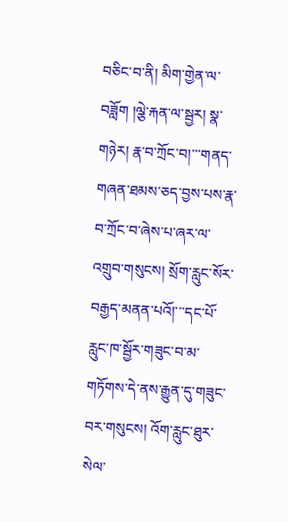བཅིང་བ་ནི། མིག་གྱེན་ལ་བཟློག །ལྕེ་རྐན་ལ་སྦྱར། སྣ་གཉེར། རྣ་བ་ཀྲོང་བ།་་་གནད་གཞན་ཐམས་ཅད་བྱས་པས་རྣ་བ་ཀྲོང་བ་ཞེས་པ་ཞར་ལ་འགྲུབ་གསུངས། སྲོག་རླུང་སོར་བརྒྱད་མནན་པའོ།་་་དང་པོ་རླུང་ཁ་སྦྱོར་གཟུང་བ་མ་གཏོགས་དེ་ནས་རྒྱུན་དུ་གཟུང་བར་གསུངས། འོག་རླུང་ཐུར་སེལ་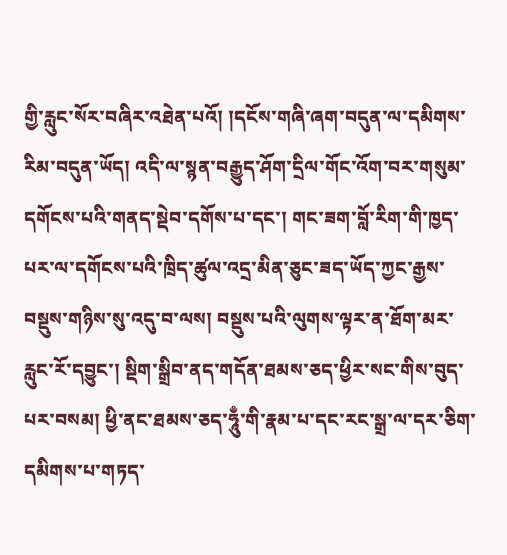གྱི་རླུང་སོར་བཞིར་འཐེན་པའོ། །དངོས་གཞི་ཞག་བདུན་ལ་དམིགས་རིམ་བདུན་ཡོད། འདི་ལ་སྙན་བརྒྱུད་ཤོག་དྲིལ་གོང་འོག་བར་གསུམ་དགོངས་པའི་གནད་སྡེབ་དགོས་པ་དང་། གང་ཟག་བློ་རིག་གི་ཁྱད་པར་ལ་དགོངས་པའི་ཁྲིད་ཚུལ་འདྲ་མིན་ཅུང་ཟད་ཡོད་ཀྱང་རྒྱས་བསྡུས་གཉིས་སུ་འདུ་བ་ལས། བསྡུས་པའི་ལུགས་ལྟར་ན་ཐོག་མར་རླུང་རོ་དབྱུང་། སྡིག་སྒྲིབ་ནད་གདོན་ཐམས་ཅད་ཕྱིར་སང་གིས་བུད་པར་བསམ། ཕྱི་ནང་ཐམས་ཅད་ཧཱུྃ་གི་རྣམ་པ་དང་རང་སྒྲ་ལ་དར་ཅིག་དམིགས་པ་གཏད་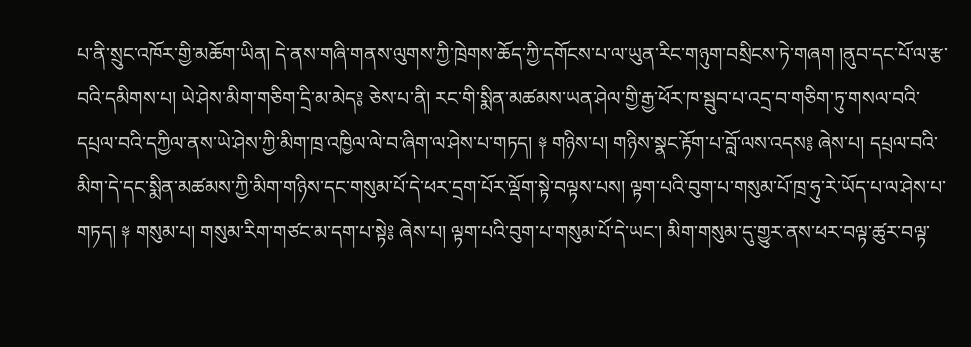པ་ནི་སྲུང་འཁོར་གྱི་མཆོག་ཡིན། དེ་ནས་གཞི་གནས་ལུགས་ཀྱི་ཁྲེགས་ཆོད་ཀྱི་དགོངས་པ་ལ་ཡུན་རིང་གཉུག་བསྲིངས་ཏེ་གཞག །ནུབ་དང་པོ་ལ་རྩ་བའི་དམིགས་པ། ཡེ་ཤེས་མིག་གཅིག་དྲི་མ་མེད༔ ཅེས་པ་ནི། རང་གི་སྨིན་མཚམས་ཡན་ཤེལ་གྱི་རྒྱ་ཕོར་ཁ་སྦུབ་པ་འདྲ་བ་གཅིག་ཏུ་གསལ་བའི་དཔྲལ་བའི་དཀྱིལ་ནས་ཡེ་ཤེས་ཀྱི་མིག་ཁྲ་འཁྱིལ་ལེ་བ་ཞིག་ལ་ཤེས་པ་གཏད། ༈ གཉིས་པ། གཉིས་སྣང་རྟོག་པ་བློ་ལས་འདས༔ ཞེས་པ། དཔྲལ་བའི་མིག་དེ་དང་སྨིན་མཚམས་ཀྱི་མིག་གཉིས་དང་གསུམ་པོ་དེ་ཕར་དྲག་པོར་ལྡོག་སྟེ་བལྟས་པས། ལྟག་པའི་བུག་པ་གསུམ་པོ་ཁྲ་ཧུ་རེ་ཡོད་པ་ལ་ཤེས་པ་གཏད། ༈ གསུམ་པ། གསུམ་རིག་གཙང་མ་དག་པ་སྟེ༔ ཞེས་པ། ལྟག་པའི་བུག་པ་གསུམ་པོ་དེ་ཡང་། མིག་གསུམ་དུ་གྱུར་ནས་ཕར་བལྟ་ཚུར་བལྟ་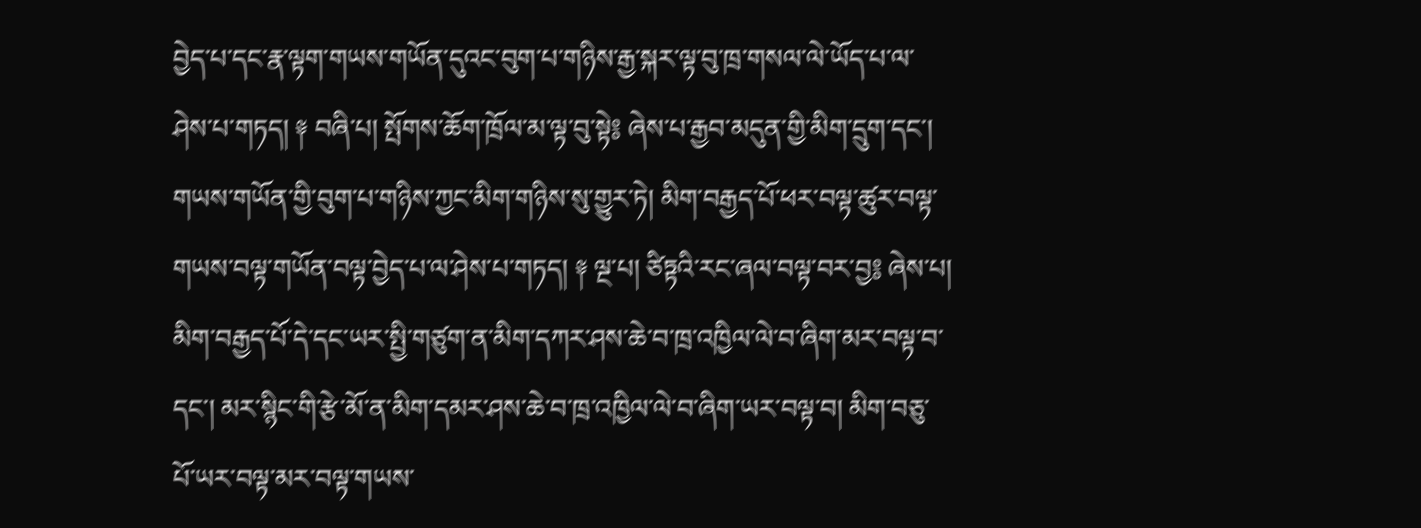བྱེད་པ་དང་རྣ་ལྟག་གཡས་གཡོན་དུའང་བུག་པ་གཉིས་རྒྱ་སྐར་ལྟ་བུ་ཁྲ་གསལ་ལེ་ཡོད་པ་ལ་ཤེས་པ་གཏད། ༈ བཞི་པ། སྤོགས་ཆོག་ཁྲོལ་མ་ལྟ་བུ་སྟེ༔ ཞེས་པ་རྒྱབ་མདུན་གྱི་མིག་དྲུག་དང་། གཡས་གཡོན་གྱི་བུག་པ་གཉིས་ཀྱང་མིག་གཉིས་སུ་གྱུར་ཏེ། མིག་བརྒྱད་པོ་ཕར་བལྟ་ཚུར་བལྟ་གཡས་བལྟ་གཡོན་བལྟ་བྱེད་པ་ལ་ཤེས་པ་གཏད། ༈ ལྔ་པ། ཙིཏྟའི་རང་ཞལ་བལྟ་བར་བྱ༔ ཞེས་པ། མིག་བརྒྱད་པོ་དེ་དང་ཡར་སྤྱི་གཙུག་ན་མིག་དཀར་ཤས་ཆེ་བ་ཁྲ་འཁྱིལ་ལེ་བ་ཞིག་མར་བལྟ་བ་དང་། མར་སྙིང་གི་རྩེ་མོ་ན་མིག་དམར་ཤས་ཆེ་བ་ཁྲ་འཁྱིལ་ལེ་བ་ཞིག་ཡར་བལྟ་བ། མིག་བཅུ་པོ་ཡར་བལྟ་མར་བལྟ་གཡས་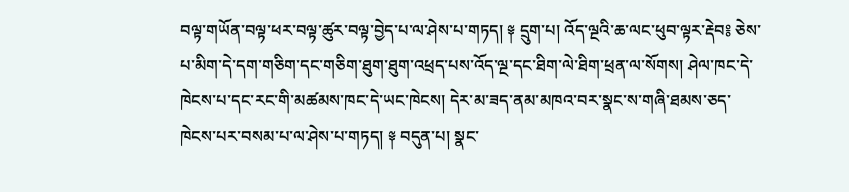བལྟ་གཡོན་བལྟ་ཕར་བལྟ་ཚུར་བལྟ་བྱེད་པ་ལ་ཤེས་པ་གཏད། ༈ དྲུག་པ། འོད་ལྔའི་ཆ་ལང་ཕུབ་ལྟར་རྡེབ༔ ཅེས་པ་མིག་དེ་དག་གཅིག་དང་གཅིག་ཐུག་ཐུག་འཕྲད་པས་འོད་ལྔ་དང་ཐིག་ལེ་ཐིག་ཕྲན་ལ་སོགས། ཤེལ་ཁང་དེ་ཁེངས་པ་དང་རང་གི་མཚམས་ཁང་དེ་ཡང་ཁེངས། དེར་མ་ཟད་ནམ་མཁའ་བར་སྣང་ས་གཞི་ཐམས་ཅད་ཁེངས་པར་བསམ་པ་ལ་ཤེས་པ་གཏད། ༈ བདུན་པ། སྣང་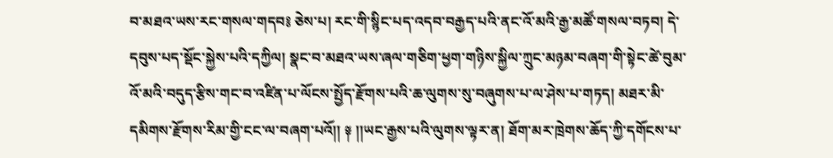བ་མཐའ་ཡས་རང་གསལ་གདབ༔ ཅེས་པ། རང་གི་སྙིང་པད་འདབ་བརྒྱད་པའི་ནང་འོ་མའི་རྒྱ་མཚོ་གསལ་བཏབ། དེ་དབུས་པད་སྡོང་སྐྱེས་པའི་དཀྱིལ། སྣང་བ་མཐའ་ཡས་ཞལ་གཅིག་ཕྱག་གཉིས་སྐྱིལ་ཀྲུང་མཉམ་བཞག་གི་སྟེང་ཚེ་བུམ་འོ་མའི་བདུད་རྩིས་གང་བ་འཛིན་པ་ལོངས་སྤྱོད་རྫོགས་པའི་ཆ་ལུགས་སུ་བཞུགས་པ་ལ་ཤེས་པ་གཏད། མཐར་མི་དམིགས་རྫོགས་རིམ་གྱི་ངང་ལ་བཞག་པའོ།། ༈ །།ཡང་རྒྱས་པའི་ལུགས་ལྟར་ན། ཐོག་མར་ཁྲེགས་ཆོད་ཀྱི་དགོངས་པ་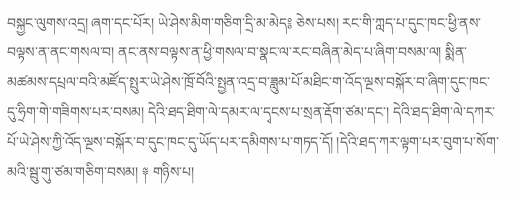བསྐྱང་ལུགས་འདྲ། ཞག་དང་པོར། ཡེ་ཤེས་མིག་གཅིག་དྲི་མ་མེད༔ ཅེས་པས། རང་གི་ཀླད་པ་དུང་ཁང་ཕྱི་ནས་བལྟས་ན་ནང་གསལ་བ། ནང་ནས་བལྟས་ན་ཕྱི་གསལ་བ་སྣང་ལ་རང་བཞིན་མེད་པ་ཞིག་བསམ་ལ། སྨིན་མཚམས་དཔྲལ་བའི་མཛོད་སྤུར་ཡེ་ཤེས་ཁྲོ་བོའི་སྤྱན་འདྲ་བ་ཟླུམ་པོ་མཐིང་ག་འོད་ལྔས་བསྐོར་བ་ཞིག་དུང་ཁང་དུ་ཧྲིག་གེ་གཟིགས་པར་བསམ། དེའི་ཐད་ཐིག་ལེ་དམར་ལ་དྭངས་པ་སྲན་རྡོག་ཙམ་དང་། དེའི་ཐད་ཐིག་ལེ་དཀར་པོ་ཡེ་ཤེས་ཀྱི་འོད་ལྔས་བསྐོར་བ་དུང་ཁང་དུ་ཡོད་པར་དམིགས་པ་གཏད་དོ། །དེའི་ཐད་ཀར་ལྟག་པར་བུག་པ་སོག་མའི་སྦུ་གུ་ཙམ་གཅིག་བསམ། ༈ གཉིས་པ།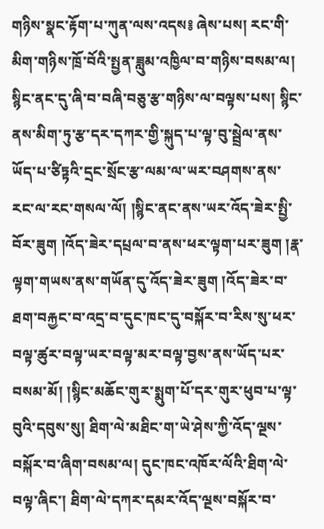གཉིས་སྣང་རྟོག་པ་ཀུན་ལས་འདས༔ ཞེས་པས། རང་གི་མིག་གཉིས་ཁྲོ་བོའི་སྤྱན་ཟླུམ་འཁྱིལ་བ་གཉིས་བསམ་ལ། སྙིང་ནང་དུ་ཞི་བ་བཞི་བཅུ་རྩ་གཉིས་ལ་བལྟས་པས། སྙིང་ནས་མིག་ཏུ་རྩ་དར་དཀར་གྱི་སྐུད་པ་ལྟ་བུ་སྦྲེལ་ནས་ཡོད་པ་ཙིཏྟའི་དྲང་སྲོང་རྩ་ལམ་ལ་ཡར་བཤགས་ནས་རང་ལ་རང་གསལ་ལོ། །སྙིང་ནང་ནས་ཡར་འོད་ཟེར་སྤྱི་བོར་ཟུག །འོད་ཟེར་དཔྲལ་བ་ནས་ཕར་ལྟག་པར་ཟུག །རྣ་ལྟག་གཡས་ནས་གཡོན་དུ་འོད་ཟེར་ཟུག །འོད་ཟེར་བ་ཐག་བརྐྱང་བ་འདྲ་བ་དུང་ཁང་དུ་བསྐོར་བ་རིས་སུ་ཕར་བལྟ་ཚུར་བལྟ་ཡར་བལྟ་མར་བལྟ་བྱས་ནས་ཡོད་པར་བསམ་མོ། །སྙིང་མཆོང་གུར་སྨུག་པོ་དར་གུར་ཕུབ་པ་ལྟ་བུའི་དབུས་སུ། ཐིག་ལེ་མཐིང་ག་ཡེ་ཤེས་ཀྱི་འོད་ལྔས་བསྐོར་བ་ཞིག་བསམ་ལ། དུང་ཁང་འཁོར་ལོའི་ཐིག་ལེ་བལྟ་ཞིང་། ཐིག་ལེ་དཀར་དམར་འོད་ལྔས་བསྐོར་བ་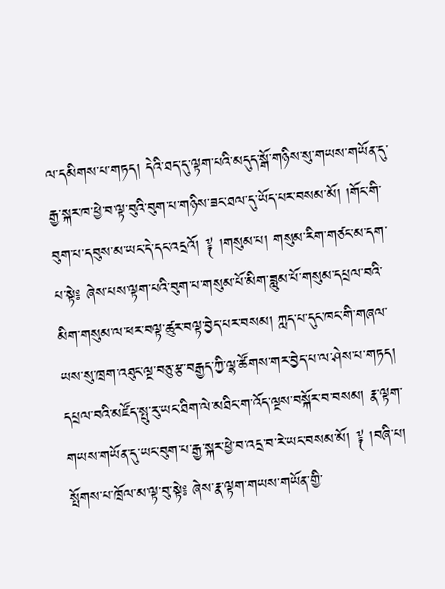ལ་དམིགས་པ་གཏད། དེའི་ཐད་དུ་ལྟག་པའི་མདུད་སྒོ་གཉིས་སུ་གཡས་གཡོན་དུ་རྒྱ་སྐར་ཁ་ཕྱེ་བ་ལྟ་བུའི་བུག་པ་གཉིས་ཟང་ཐལ་དུ་ཡོད་པར་བསམ་མོ། །གོང་གི་བུག་པ་དབུས་མ་ཡང་དེ་དང་འདྲའོ། ༈ །གསུམ་པ། གསུམ་རིག་གཙང་མ་དག་པ་སྟེ༔ ཞེས་པས་ལྟག་པའི་བུག་པ་གསུམ་པོ་མིག་ཟླུམ་པོ་གསུམ་དཔྲལ་བའི་མིག་གསུམ་ལ་ཕར་བལྟ་ཚུར་བལྟ་བྱེད་པར་བསམ། ཀླད་པ་དུང་ཁང་གི་གཞལ་ཡས་སུ་ཁྲག་འཐུང་ལྔ་བཅུ་རྩ་བརྒྱད་ཀྱི་ལྷ་ཚོགས་གར་བྱེད་པ་ལ་ཤེས་པ་གཏད། དཔྲལ་བའི་མཛོད་སྤུ་རུ་ཡང་ཐིག་ལེ་མཐིང་ག་འོད་ལྔས་བསྐོར་བ་བསམ། རྣ་ལྟག་གཡས་གཡོན་དུ་ཡང་བུག་པ་རྒྱ་སྐར་ཕྱེ་བ་འདྲ་བ་རེ་ཡང་བསམ་མོ། ༈ །བཞི་པ། སྤོགས་པ་ཁྲོལ་མ་ལྟ་བུ་སྟེ༔ ཞེས་རྣ་ལྟག་གཡས་གཡོན་གྱི་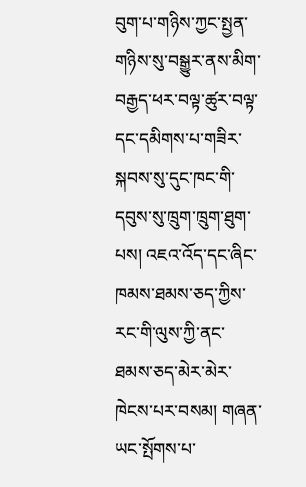བུག་པ་གཉིས་ཀྱང་སྤྱན་གཉིས་སུ་བསྒྱུར་ནས་མིག་བརྒྱད་ཕར་བལྟ་ཚུར་བལྟ་དང་དམིགས་པ་གཟིར་སྐབས་སུ་དུང་ཁང་གི་དབུས་སུ་ཁྲུག་ཁྲུག་ཐུག་པས། འཇའ་འོད་དང་ཞིང་ཁམས་ཐམས་ཅད་ཀྱིས་རང་གི་ལུས་ཀྱི་ནང་ཐམས་ཅད་མེར་མེར་ཁེངས་པར་བསམ། གཞན་ཡང་སྤོགས་པ་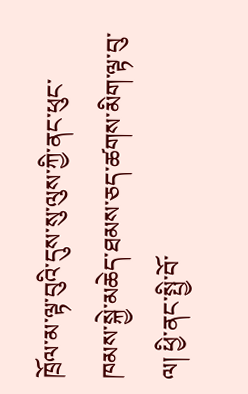ཁྲོལ་མ་ལྟ་བུའི་དུས་སུ་ལུས་ཀྱི་ནང་ཕུང་ཁམས་སྐྱེ་མཆེད་ཐམས་ཅད་ཚགས་མིག་ལྟ་བུ་ལ། ཕྱི་ནང་སྤྱི་བོ་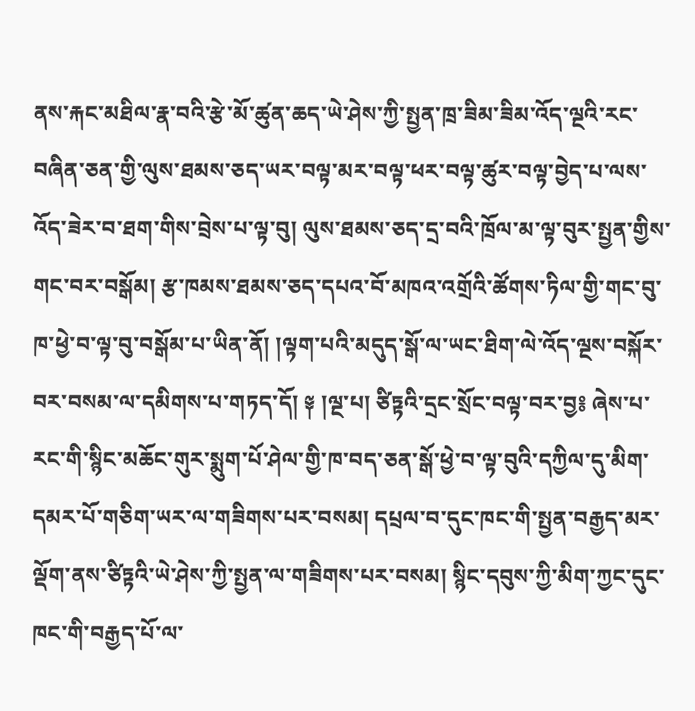ནས་རྐང་མཐིལ་རྣ་བའི་རྩེ་མོ་ཚུན་ཆད་ཡེ་ཤེས་ཀྱི་སྤྱན་ཁྲ་ཟིམ་ཟིམ་འོད་ལྔའི་རང་བཞིན་ཅན་གྱི་ལུས་ཐམས་ཅད་ཡར་བལྟ་མར་བལྟ་ཕར་བལྟ་ཚུར་བལྟ་བྱེད་པ་ལས་འོད་ཟེར་བ་ཐག་གིས་བྲེས་པ་ལྟ་བུ། ལུས་ཐམས་ཅད་དྲ་བའི་ཁྲོལ་མ་ལྟ་བུར་སྤྱན་གྱིས་གང་བར་བསྒོམ། རྩ་ཁམས་ཐམས་ཅད་དཔའ་བོ་མཁའ་འགྲོའི་ཚོགས་ཏིལ་གྱི་གང་བུ་ཁ་ཕྱེ་བ་ལྟ་བུ་བསྒོམ་པ་ཡིན་ནོ། །ལྟག་པའི་མདུད་སྒོ་ལ་ཡང་ཐིག་ལེ་འོད་ལྔས་བསྐོར་བར་བསམ་ལ་དམིགས་པ་གཏད་དོ། ༈ །ལྔ་པ། ཙིཏྟའི་དྲང་སྲོང་བལྟ་བར་བྱ༔ ཞེས་པ་རང་གི་སྙིང་མཆོང་གུར་སྨུག་པོ་ཤེལ་གྱི་ཁ་བད་ཅན་སྒོ་ཕྱེ་བ་ལྟ་བུའི་དཀྱིལ་དུ་མིག་དམར་པོ་གཅིག་ཡར་ལ་གཟིགས་པར་བསམ། དཔྲལ་བ་དུང་ཁང་གི་སྤྱན་བརྒྱད་མར་ལྡོག་ནས་ཙིཏྟའི་ཡེ་ཤེས་ཀྱི་སྤྱན་ལ་གཟིགས་པར་བསམ། སྙིང་དབུས་ཀྱི་མིག་ཀྱང་དུང་ཁང་གི་བརྒྱད་པོ་ལ་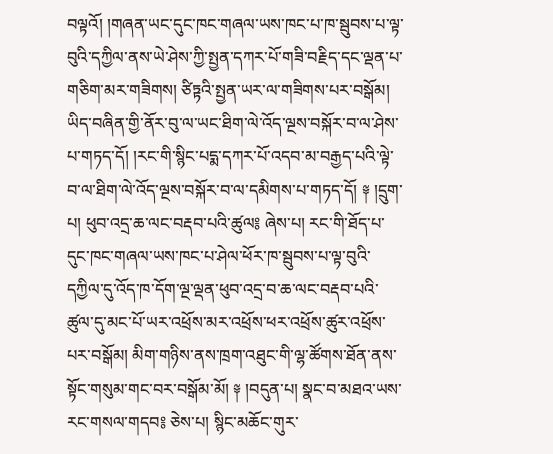བལྟའོ། །གཞན་ཡང་དུང་ཁང་གཞལ་ཡས་ཁང་པ་ཁ་སྦུབས་པ་ལྟ་བུའི་དཀྱིལ་ནས་ཡེ་ཤེས་ཀྱི་སྤྱན་དཀར་པོ་གཟི་བརྗིད་དང་ལྡན་པ་གཅིག་མར་གཟིགས། ཙིཏྟའི་སྤྱན་ཡར་ལ་གཟིགས་པར་བསྒོམ། ཡིད་བཞིན་གྱི་ནོར་བུ་ལ་ཡང་ཐིག་ལེ་འོད་ལྔས་བསྐོར་བ་ལ་ཤེས་པ་གཏད་དོ། །རང་གི་སྙིང་པདྨ་དཀར་པོ་འདབ་མ་བརྒྱད་པའི་ལྟེ་བ་ལ་ཐིག་ལེ་འོད་ལྔས་བསྐོར་བ་ལ་དམིགས་པ་གཏད་དོ། ༈ །དྲུག་པ། ཕུབ་འདྲ་ཆ་ལང་བརྡབ་པའི་ཚུལ༔ ཞེས་པ། རང་གི་ཐོད་པ་དུང་ཁང་གཞལ་ཡས་ཁང་པ་ཤེལ་ཕོར་ཁ་སྦུབས་པ་ལྟ་བུའི་དཀྱིལ་དུ་འོད་ཁ་དོག་ལྔ་ལྡན་ཕུབ་འདྲ་བ་ཆ་ལང་བརྡབ་པའི་ཚུལ་དུ་མང་པོ་ཡར་འཕྲོས་མར་འཕྲོས་ཕར་འཕྲོས་ཚུར་འཕྲོས་པར་བསྒོམ། མིག་གཉིས་ནས་ཁྲག་འཐུང་གི་ལྷ་ཚོགས་ཐོན་ནས་སྟོང་གསུམ་གང་བར་བསྒོམ་མོ། ༈ །བདུན་པ། སྣང་བ་མཐའ་ཡས་རང་གསལ་གདབ༔ ཅེས་པ། སྙིང་མཆོང་གུར་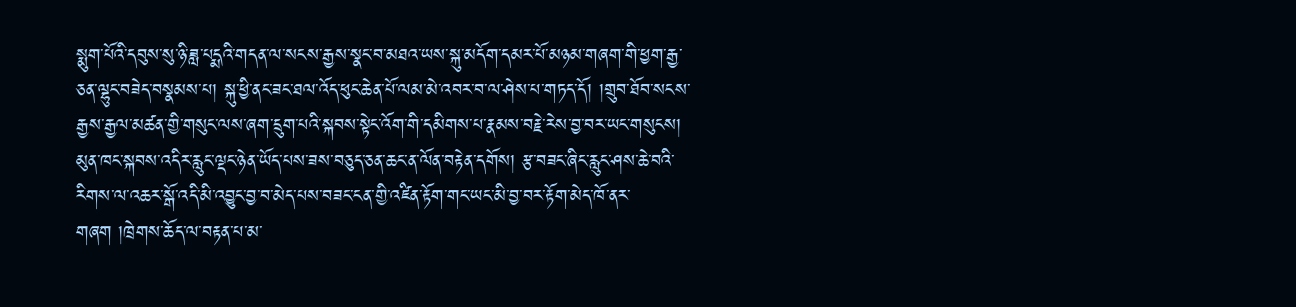སྨུག་པོའི་དབུས་སུ་ཉི་ཟླ་པདྨའི་གདན་ལ་སངས་རྒྱས་སྣང་བ་མཐའ་ཡས་སྐུ་མདོག་དམར་པོ་མཉམ་གཞག་གི་ཕྱག་རྒྱ་ཅན་ལྷུང་བཟེད་བསྣམས་པ། སྐུ་ཕྱི་ནང་ཟང་ཐལ་འོད་ཕུང་ཆེན་པོ་ལམ་མེ་འབར་བ་ལ་ཤེས་པ་གཏད་དོ། །གྲུབ་ཐོབ་སངས་རྒྱས་རྒྱལ་མཚན་གྱི་གསུང་ལས་ཞག་དྲུག་པའི་སྐབས་སྟེང་འོག་གི་དམིགས་པ་རྣམས་བརྗེ་རེས་བྱ་བར་ཡང་གསུངས། མུན་ཁང་སྐབས་འདིར་རླུང་ལྡང་ཉེན་ཡོད་པས་ཟས་བཅུད་ཅན་ཆང་ན་ལོན་བརྟེན་དགོས། རྩ་བཟང་ཞིང་རླུང་ཤས་ཆེ་བའི་རིགས་ལ་འཆར་སྒོ་འདི་མི་འབྱུང་བྱ་བ་མེད་པས་བཟང་ངན་གྱི་འཛིན་རྟོག་གང་ཡང་མི་བྱ་བར་རྟོག་མེད་ཁོ་ནར་གཞག །ཁྲེགས་ཆོད་ལ་བརྟན་པ་མ་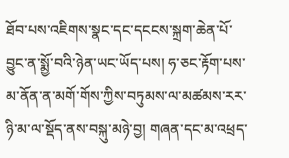ཐོབ་པས་འཇིགས་སྣང་དང་དངངས་སྐྲག་ཆེན་པོ་བྱུང་ན་སྨྱོ་བའི་ཉེན་ཡང་ཡོད་པས། ཧ་ཅང་རྟོག་པས་མ་ནོན་ན་མགོ་གོས་ཀྱིས་བཏུམས་ལ་མཚམས་རར་ཉི་མ་ལ་སྡོད་ནས་བསྐུ་མཉེ་བྱ། གཞན་དང་མ་འཕྲད་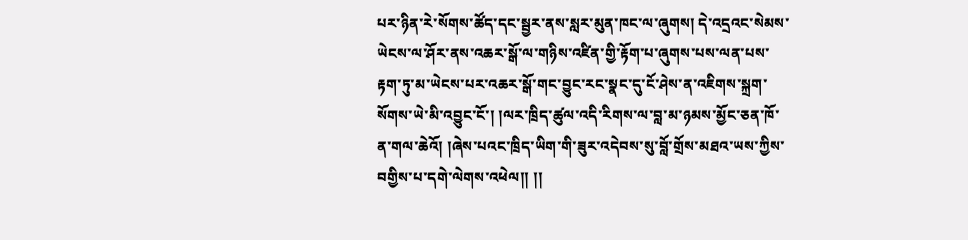པར་ཉིན་རེ་སོགས་ཚོད་དང་སྦྱར་ནས་སླར་མུན་ཁང་ལ་ཞུགས། དེ་འདྲའང་སེམས་ཡེངས་ལ་ཤོར་ནས་འཆར་སྒོ་ལ་གཉིས་འཛིན་གྱི་རྟོག་པ་ཞུགས་པས་ལན་པས་རྟག་ཏུ་མ་ཡེངས་པར་འཆར་སྒོ་གང་བྱུང་རང་སྣང་དུ་ངོ་ཤེས་ན་འཇིགས་སྐྲག་སོགས་ཡེ་མི་འབྱུང་ངོ་། །ལར་ཁྲིད་ཚུལ་འདི་རིགས་ལ་བླ་མ་ཉམས་མྱོང་ཅན་ཁོ་ན་གལ་ཆེའོ། །ཞེས་པའང་ཁྲིད་ཡིག་གི་ཟུར་འདེབས་སུ་བློ་གྲོས་མཐའ་ཡས་ཀྱིས་བགྱིས་པ་དགེ་ལེགས་འཕེལ།། །།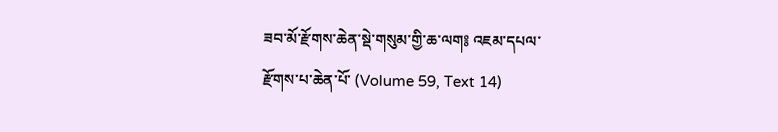ཟབ་མོ་རྫོགས་ཆེན་སྡེ་གསུམ་གྱི་ཆ་ལག༔ འཇམ་དཔལ་རྫོགས་པ་ཆེན་པོ་ (Volume 59, Text 14)